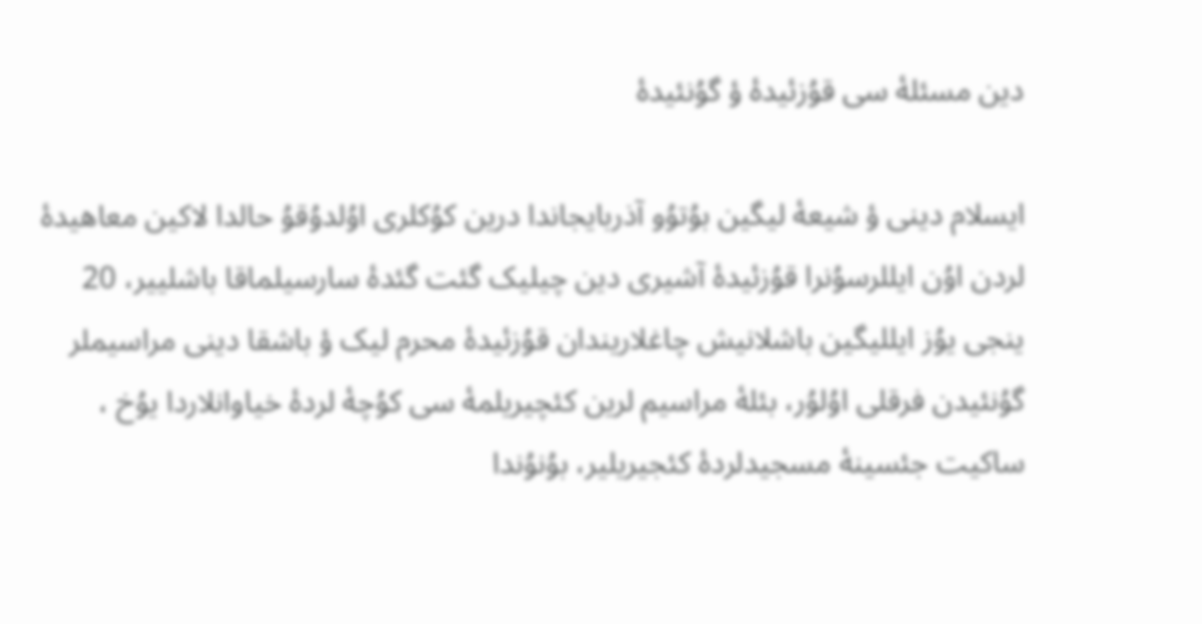دین مسئلۀ سی قوُزئیدۀ ؤ گوُنئیدۀ

ایسلام دینی ؤ شیعۀ لیگین بوُتوُو آذربایجاندا درین کوُکلری اوُلدوُقوُ حالدا لاکین معاهیدۀ لردن اوُن ایللرسوُنرا قوُزئیدۀ آشیری دین چیلیک گئت گئدۀ سارسیلماقا باشلییر، 20 ینجی یوُز ایللیگین باشلانیش چاغلاریندان قوُزئیدۀ محرم لیک ؤ باشقا دینی مراسیملر گوُنئیدن فرقلی اوُلوُر، بئلۀ مراسیم لرین کئچیریلمۀ سی کوُچۀ لردۀ خیاوانلاردا یوُخ ، ساکیت جئسینۀ مسجیدلردۀ کئجیریلیر، بوُنوُندا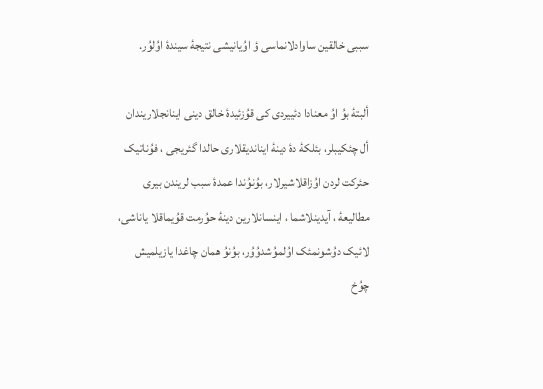سببی خالقین ساوادلانماسی ؤ اوُیانیشی نتیجۀ سیندۀ اوُلوُر.

ألبتۀ بوُ اوُ معنادا دئییردی کی قوُزئیدۀ خالق دینی اینانجلاریندان أل چئکیبلر، بئلکۀ دۀ دینۀ ایناندیقلاری حالدا گئریجی ، فوُناتیک حئرکت لردن اوُزاقلاشیرلار، بوُنوُندا عمدۀ سبب لریندن بیری مطالیعۀ ، آیدینلاشما ، اینسانلارین دینۀ حوُرمت قوُیماقلا یاناشی، لائیک دوُشونمئک اوُلموُشدوُوُر، بوُنوُ همان چاغدا یازیلمیش چوُخ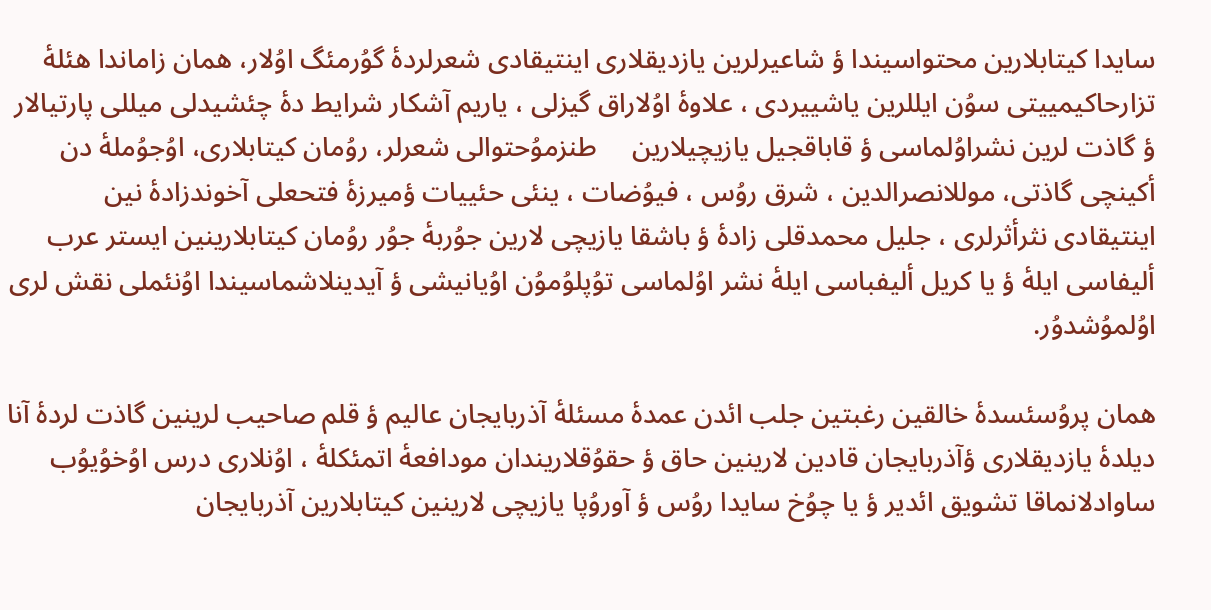سایدا کیتابلارین محتواسیندا ؤ شاعیرلرین یازدیقلاری اینتیقادی شعرلردۀ گوُرمئگ اوُلار، همان زاماندا هئلۀ تزارحاکیمییتی سوُن ایللرین یاشییردی ، علاوۀ اوُلاراق گیزلی ، یاریم آشکار شرایط دۀ چئشیدلی میللی پارتیالار ؤ گاذت لرین نشراوُلماسی ؤ قاباقجیل یازیچیلارین     طنزموُحتوالی شعرلر، روُمان کیتابلاری، اوُجوُملۀ دن أکینچی گاذتی، موللانصرالدین ، شرق روُس ، فیوُضات ، ینئی حئییات ؤمیرزۀ فتحعلی آخوندزادۀ نین اینتیقادی نثرأثرلری ، جلیل محمدقلی زادۀ ؤ باشقا یازیچی لارین جوُربۀ جوُر روُمان کیتابلارینین ایستر عرب ألیفاسی ایلۀ ؤ یا کریل ألیفباسی ایلۀ نشر اوُلماسی توُپلوُموُن اوُیانیشی ؤ آیدینلاشماسیندا اوُنئملی نقش لری اوُلموُشدوُر.

همان پروُسئسدۀ خالقین رغبتین جلب ائدن عمدۀ مسئلۀ آذربایجان عالیم ؤ قلم صاحیب لرینین گاذت لردۀ آنا دیلدۀ یازدیقلاری ؤآذربایجان قادین لارینین حاق ؤ حقوُقلاریندان مودافعۀ اتمئکلۀ ، اوُنلاری درس اوُخوُیوُب ساوادلانماقا تشویق ائدیر ؤ یا چوُخ سایدا روُس ؤ آوروُپا یازیچی لارینین کیتابلارین آذربایجان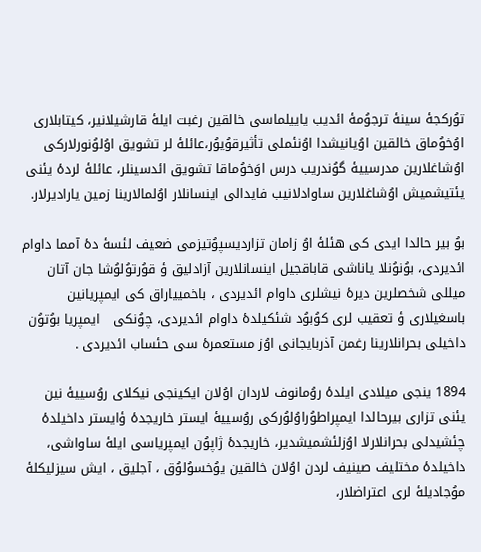توُرکجۀ سینۀ ترجوُمۀ ائدیب یاییلماسی خالقین رغبت ایلۀ قارشیلانیر، کیتابلاری اوُخوُماق خالقین اوُیانیشدا اوُنئملی تأثیرقوُیوُر،عائلۀ لر تشویق اوُلوُنورلارکی اوُشاغلارین مدرسییۀ گوُندریب درس اوَخوُماقا تشویق ائدسینلر، عائلۀ لردۀ یئنی یئتیشمیش اوُشاغلارین ساوادلانیب فایدالی اینسانلار اوُلمالارینا زمین یارادیرلار.

بوُ بیر حالدا ایدی کی هئلۀ اوُ زامان تزاردیسپوُتیزمی ضعیف لئسۀ دۀ آمما داوام ائدیردی، بوُنوُنلا یاناشی قاباقجیل اینسانلارین آزادلیق ؤ قوُرتوُلوُشا جان آتان میللی شخصلرین دیرۀ نیشلری داوام ائدیردی ، باخمییاراق کی ایمپریانین باسغیلاری ؤ تعقیب لری کوُبوُد شئکیلدۀ داوام ائدیردی، چوُنکی   ایمپریا بوُتوُن داخیلی بحرانلارینا رغمن آذربایجانی اوُز مستعمرۀ سی حئساب ائدیردی .

1894 ینجی میلادی ایلدۀ روُمانوف لاردان اوُلان ایکینجی نیکلای روُسییۀ نین یئنی تزاری بیرحالدا ایمپراطوُراوُلوُرکی روُسییۀ ایستر خاریجدۀ ؤایستر داخیلدۀ چئشیدلی بحرانلارلا اوُزلئشمیشدیر، خاریجدۀ ژاپوُن ایمپریاسی ایلۀ ساواشی، داخیلدۀ مختلیف صینیف لردن اوُلان خالقین یوُخسوُلوُق ، آجلیق ، ایش سیزلیکلۀ موُجادیلۀ لری اعتراضلار،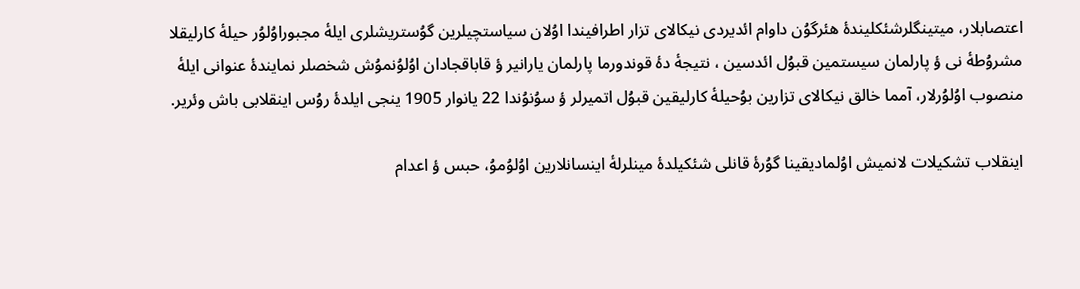اعتصابلار، میتینگلرشئکلیندۀ هئرگوُن داوام ائدیردی نیکالای تزار اطرافیندا اوُلان سیاستچیلرین گوُستریشلری ایلۀ مجبوراوُلوُر حیلۀ کارلیقلا مشروُطۀ نی ؤ پارلمان سیستمین قبوُل ائدسین ، نتیجۀ دۀ قوندورما پارلمان یارانیر ؤ قاباقجادان اوُلوُنموُش شخصلر نمایندۀ عنوانی ایلۀ منصوب اوُلوُرلار، آمما خالق نیکالای تزارین بوُحیلۀ کارلیقین قبوُل اتمیرلر ؤ سوُنوُندا 22 یانوار 1905 ینجی ایلدۀ روُس اینقلابی باش وئریر.

اینقلاب تشکیلات لانمیش اوُلمادیقینا گوُرۀ قانلی شئکیلدۀ مینلرلۀ اینسانلارین اوُلوُموُ، حبس ؤ اعدام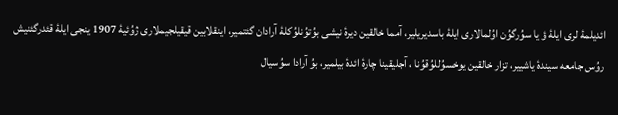ائدیلمۀ لری ایلۀ ؤ یا سوُرگوُن اوُلمالاری ایلۀ باسدیریلیر، آمما خالقین دیرۀ نیشی بوُتوُنلوُکلۀ آرادان گئتمیر، اینقلابین قیقیلجیملاری ژوُئیۀ 1907 ینجی ایلۀ قئدرگئنیش روُس جامعه سیندۀ یاشییر، تزار خالقین یوخسوُللوُقوُنا ، آجلیقینا چارۀ ائدۀ بیلمیر، بوُ آرادا سوُسیال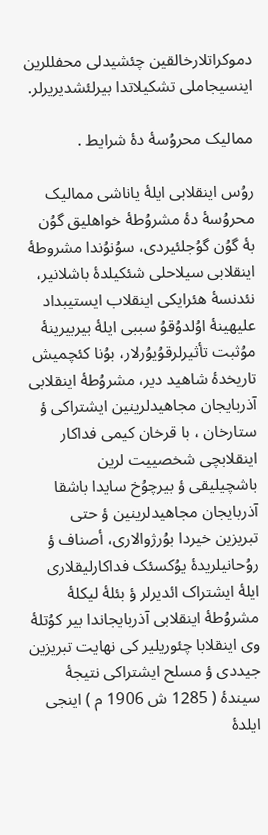دموکراتلارخالقین چئشیدلی محفللرین اینسیجاملی تشکیلاتدا بیرلئشدیریرلر.

ممالیک محروُسۀ دۀ شرایط .

روُس اینقلابی ایلۀ یاناشی ممالیک محروُسۀ دۀ مشروُطۀ خواهلیق گوُن بۀ گوُن گوُجلئیردی، سوُنوُندا مشروطۀ اینقلابی سیلاحلی شئکیلدۀ باشلانیر، نئدنسۀ هئرایکی اینقلاب ایستیبداد علیهینۀ اوُلدوُقوُ سببی ایلۀ بیربیرینۀ موُثبت تأثیرلرقوُیوُرلار، بوُنا کئچمیش تاریخدۀ شاهید دیر، مشروُطۀ اینقلابی آذربایجان مجاهیدلرینین ایشتراکی ؤ ستارخان ، با قرخان کیمی فداکار اینقلابچی شخصییت لرین باشچیلیقی ؤ بیرچوُخ سایدا باشقا آذربایجان مجاهیدلرینین ؤ حتی تبریزین خیردا بوُرژوالاری، أصناف ؤ روُحانیلریدۀ یوُکسئک فداکارلیقلاری ایلۀ ایشتراک ائدیرلر ؤ بئلۀ لیکلۀ مشروُطۀ اینقلابی آذربایجاندا بیر کوُتلۀ وی اینقلابا چئوریلیر کی نهایت تبریزین جیددی ؤ مسلح ایشتراکی نتیجۀ سیندۀ ( 1285 ش 1906 م ) اینجی ایلدۀ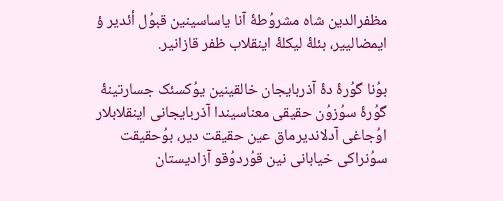مظفرالدین شاه مشروُطۀ آنا یاساسینین قبوُل أئدیر ؤ ایمضالییر، بئلۀ لیکلۀ اینقلاب ظفر قازانیر.

بوُنا گوُرۀ دۀ آذربایجان خالقینین یوُکسئک جسارتینۀ گوُرۀ سوُزوُن حقیقی معناسیندا آذربایجانی اینقلابلار اوُجاغی آدلاندیرماق عین حقیقت دیر، بوُحقیقت سوُنراکی خیابانی نین قوُردوُقو آزادیستان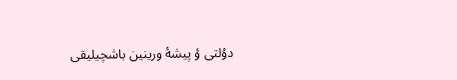دوُلتی ؤ پیشۀ ورینین باشچیلیقی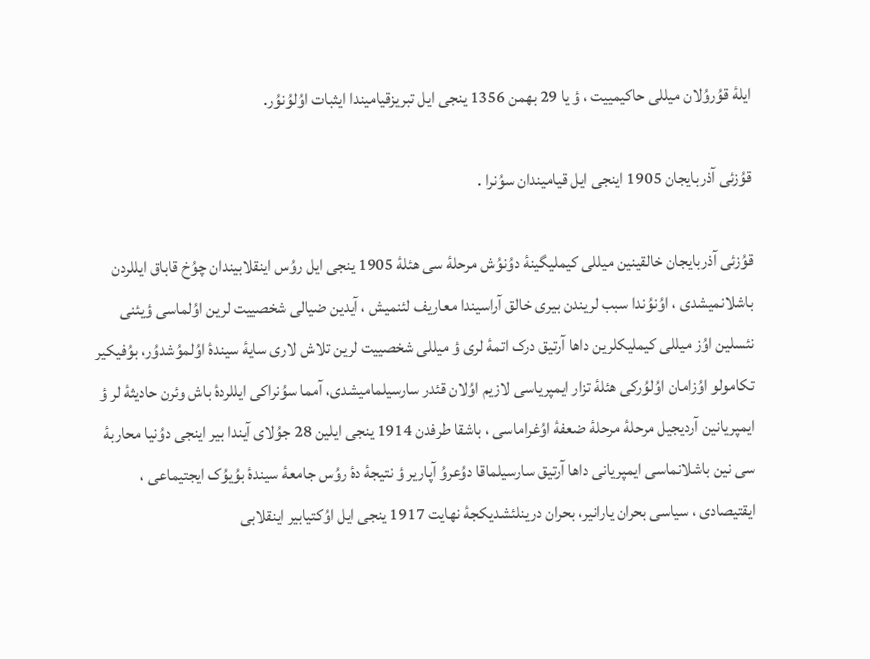ایلۀ قوُروُلان میللی حاکیمییت ، ؤ یا 29 بهمن 1356 ینجی ایل تبریزقیامیندا ایثبات اوُلوُنوُر.

قوُزئی آذربایجان 1905 اینجی ایل قیامیندان سوُنرا .

قوُزئی آذربایجان خالقینین میللی کیملیگینۀ دوُنوُش مرحلۀ سی هئلۀ 1905 ینجی ایل روُس اینقلابیندان چوُخ قاباق ایللردن باشلانمیشدی ، اوُنوُندا سبب لریندن بیری خالق آراسیندا معاریف لئنمیش ، آیدین ضیالی شخصییت لرین اوُلماسی ؤیئنی نئسلین اوُز میللی کیملیکلرین داها آرتیق درک اتمۀ لری ؤ میللی شخصییت لرین تلاش لاری سایۀ سیندۀ اوُلموُشدوُر، بوُفیکیر تکامولو اوُزامان اوُلوُرکی هئلۀ تزار ایمپریاسی لازیم اوُلان قئدر سارسیلمامیشدی، آمما سوُنراکی ایللردۀ باش وئرن حادیثۀ لر ؤ ایمپریانین آردیجیل مرحلۀ مرحلۀ ضعفۀ اوُغراماسی ، باشقا طرفدن 1914 ینجی ایلین 28 جوُلای آیندا بیر اینجی دوُنیا محاربۀ سی نین باشلانماسی ایمپریانی داها آرتیق سارسیلماقا دوُعروُ آپاریر ؤ نتیجۀ دۀ روُس جامعۀ سیندۀ بوُیوُک ایجتیماعی ، ایقتیصادی ، سیاسی بحران یارانیر، بحران درینلئشدیکجۀ نهایت 1917 ینجی ایل اوُکتیابیر اینقلابی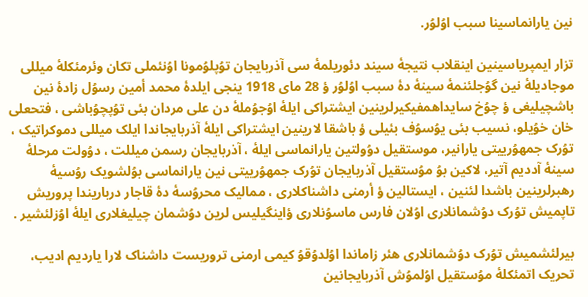نین یارانماسینا سبب اوُلوُر.

تزار ایمپریاسینین اینقلاب نتیجۀ سیند دئوریلمۀ سی آذربایجان توُپلوُمونا اوُنئملی تکان وئرمئکلۀ میللی موجادیلۀ نین گوُجلئنمۀ سینۀ دۀ سبب اوُلوُر ؤ 28 مای 1918 ینجی ایلدۀ محمد أمین رسوُل زادۀ نین باشچیلیغی ؤ چوُخ سایداهمفیکیرلرینین ایشتراکی ایلۀ اوُجوُملۀ دن علی مردان بئی توُپچوُباشی ، فتحعلی خان خوُیلو، نسیب بئی یوُسوُف بئیلی ؤ باشقا لارینین ایشتراکی ایلۀ آذربایجاندا ایلک میللی دموکراتیک ، توُرک جمهوُرییتی یارانیر، موستقیل دوُولتین یارانماسی ایلۀ ، آذربایجان رسمن میللت ، دوُولت مرحلۀ سینۀ آددیم آتیر، لاکین بوُ موُستقیل آذربایجان توُرک جمهوُرییتی نین یارانماسی بوُلشویک روُسیۀ رهبرلرینین باشدا لئنین ، ایستالین ؤ أرمنی داشناکلاری ، ممالیک محروُسۀ دۀ قاجار درباریندا پروریش تاپمیش توُرک دوُشمانلاری اوُلان فارس ماسوُنلاری ؤاینگیلیس لرین دوُشمان چیلیغلاری ایلۀ اوُزلئشیر .

بیرلئشمیش توُرک دوُشمانلاری هئر زاماندا اوُلدوُقوُ کیمی ارمنی تروریست داشناک لارا یاردیم ادیب، تحریک اتمئکلۀ موُستقیل اوُلموُش آذربایجانین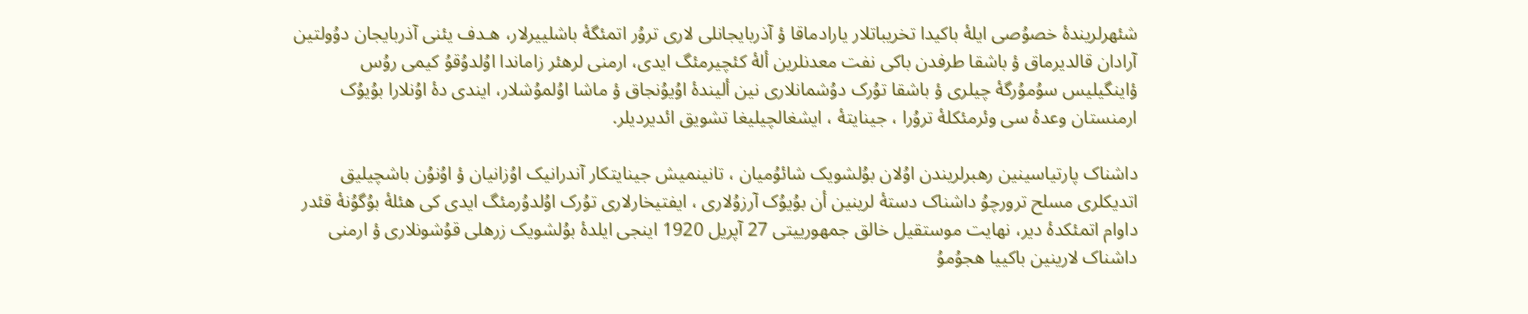شئهرلریندۀ خصوُصی ایلۀ باکیدا تخریباتلار یارادماقا ؤ آذربایجانلی لاری تروُر اتمئگۀ باشلییرلار، هـدف یئنی آذربایجان دوُولتین آرادان قالدیرماق ؤ باشقا طرفدن باکی نفت معدنلرین ألۀ کئچیرمئگ ایدی، ارمنی لرهئر زاماندا اوُلدوُقوُ کیمی روُس ؤاینگیلیس سوُموُرگۀ چیلری ؤ باشقا توُرک دوُشمانلاری نین ألیندۀ اوُیوُنجاق ؤ ماشا اوُلموُشلار، ایندی دۀ اوُنلارا بوُیوُک ارمنستان وعدۀ سی وئرمئکلۀ تروُرا ، جینایتۀ ، ایشغالچیلیغا تشویق ائدیردیلر.

داشناک پارتیاسینین رهبرلریندن اوُلان بوُلشویک شائوُمیان ، تانینمیش جینایتکار آندرانیک اوُزانیان ؤ اوُنوُن باشچیلیق اتدیکلری مسلح ترورچوُ داشناک دستۀ لرینین أن بوُیوُک آرزوُلاری ، ایفتیخارلاری توُرک اوُلدوُرمئگ ایدی کی هئلۀ بوُگوُنۀ قئدر داوام اتمئکدۀ دیر، نهایت موستقیل خالق جمهورییتی 27 آپریل 1920 اینجی ایلدۀ بوُلشویک زرهلی قوُشونلاری ؤ ارمنی داشناک لارینین باکییا هجوُموُ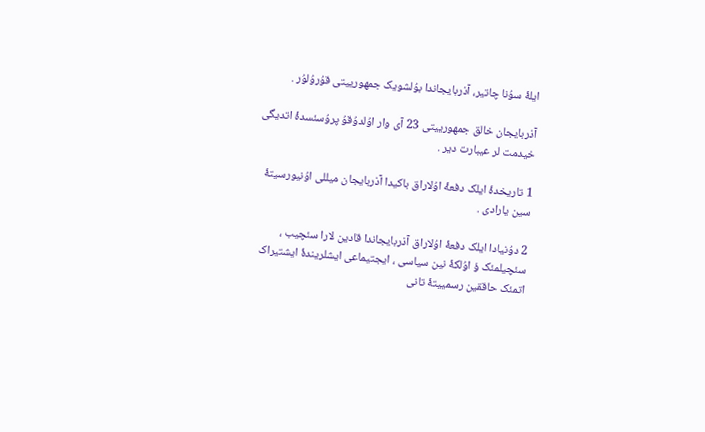ایلۀ سوُنا چاتیر، آذربایجاندا بوُلشویک جمهورییتی قوُروُلوُر .

آذربایجان خالق جمهورییتی 23 آی وار اوُلدوُقوُ پروُسئسدۀ اتدیگی خیدمت لر عیبارت دیر .

1 تاریخدۀ ایلک دفعۀ اوُلاراق باکیدا آذربایجان میللی اوُنیورسیتۀ سین یارادی .

2 دوُنیادا ایلک دفعۀ اوُلاراق آذربایجاندا قادین لارا سئچیب ، سئچیلمئک ؤ اوُلکۀ نین سیاسی ، ایجتیماعی ایشلریندۀ ایشتیراک اتمئک حاققین رسمییتۀ تانی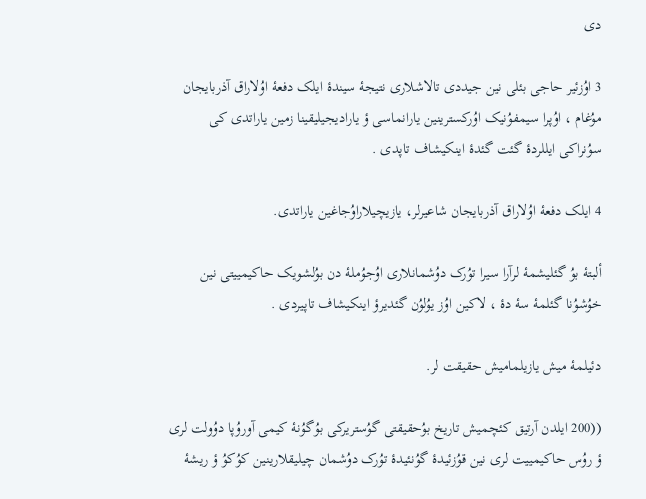دی

3 اوُزئیر حاجی بئلی نین جیددی تالاشلاری نتیجۀ سیندۀ ایلک دفعۀ اوُلاراق آذربایجان موُغام ، اوُپرا سیمفوُنیک اوُرکسترینین یارانماسی ؤ یارادیجیلیقینا زمین یاراتدی کی سوُنراکی ایللردۀ گئت گئدۀ اینکیشاف تاپدی .

4 ایلک دفعۀ اوُلاراق آذربایجان شاعیرلر، یازیچیلاراوُجاغین یاراتدی.

ألبتۀ بوُ گئلیشمۀ لرآرا سیرا توُرک دوُشمانلاری اوُجوُملۀ دن بوُلشویک حاکیمییتی نین خوُشوُنا گئلمۀ سۀ دۀ ، لاکین اوُز یوُلوُن گئدیرؤ اینکیشاف تاپیردی .

دئیلمۀ میش یازیلمامیش حقیقت لر.

((200 ایلدن آرتیق کئچمیش تاریخ بوُحقیقتی گوُستریرکی بوُگوُنۀ کیمی آوروُپا دوُولت لری ؤ روُس حاکیمییت لری نین قوُزئیدۀ گوُنئیدۀ توُرک دوُشمان چیلیقلارینین کوُکوُ ؤ ریشۀ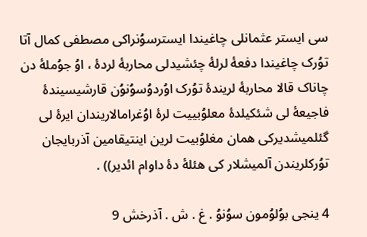سی ایستر عثمانلی چاغیندا ایسترسوُنراکی مصطفی کمال آتا توُرک چاغیندا دفعۀ لرلۀ چئشیدلی محاربۀ لردۀ ، اوُ جوُملۀ دن چاناک قالا محاربۀ لریندۀ توُرک اوُردوُسوُنوُن قارشیسیندۀ فاجیعۀ لی شئکیلدۀ معلوُبییت لرۀ اوُغرامالاریندان ایرۀ لی گئلمیشدیرکی همان مغلوُبیت لرین اینتیقامین آذربایجان توُرکلریندن آلمیشلار کی هئلۀ دۀ داوام ائدیر)) .

4 ینجی بوُلوُمون سوُنوُ . غ . ش . آذرخش 9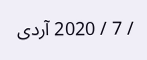/ 7 / 2020 آردی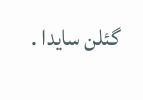گئلن سایدا .